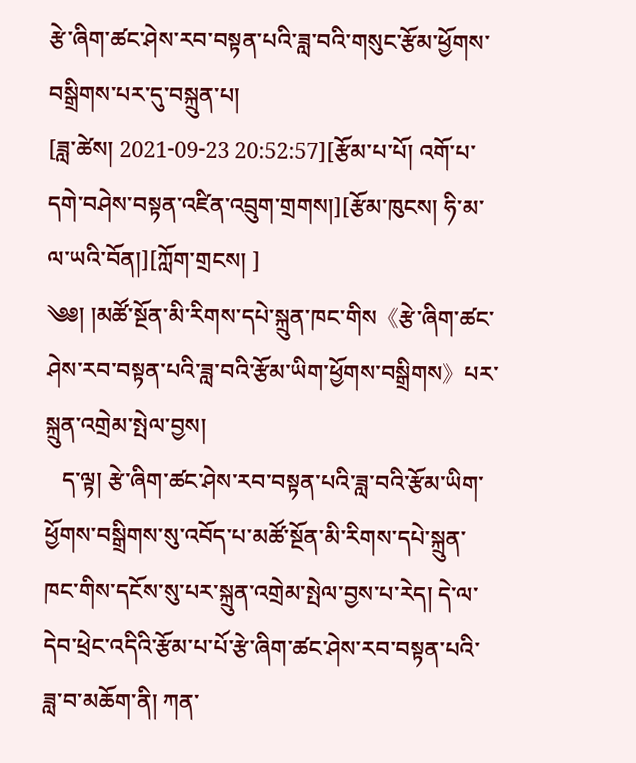རྩེ་ཞིག་ཚང་ཤེས་རབ་བསྟན་པའི་ཟླ་བའི་གསུང་རྩོམ་ཕྱོགས་བསྒྲིགས་པར་དུ་བསྐྲུན་པ།
[ཟླ་ཚེས། 2021-09-23 20:52:57][རྩོམ་པ་པོ། འགོ་པ་དགེ་བཤེས་བསྟན་འཛིན་འབྲུག་གྲགས།][རྩོམ་ཁུངས། ཧི་མ་ལ་ཡའི་བོན།][ཀློག་གྲངས། ]
༄༅། །མཚོ་སྔོན་མི་རིགས་དཔེ་སྐྲུན་ཁང་གིས《རྩེ་ཞིག་ཚང་ཤེས་རབ་བསྟན་པའི་ཟླ་བའི་རྩོམ་ཡིག་ཕྱོགས་བསྒྲིགས》པར་སྐྲུན་འགྲེམ་སྤེལ་བྱས།
   ད་ལྟ། རྩེ་ཞིག་ཚང་ཤེས་རབ་བསྟན་པའི་ཟླ་བའི་རྩོམ་ཡིག་ཕྱོགས་བསྒྲིགས་སུ་འབོད་པ་མཚོ་སྔོན་མི་རིགས་དཔེ་སྐྲུན་ཁང་གིས་དངོས་སུ་པར་སྐྲུན་འགྲེམ་སྤེལ་བྱས་པ་རེད། དེ་ལ་དེབ་ཕྲེང་འདིའི་རྩོམ་པ་པོ་རྩེ་ཞིག་ཚང་ཤེས་རབ་བསྟན་པའི་ཟླ་བ་མཆོག་ནི། ཀན་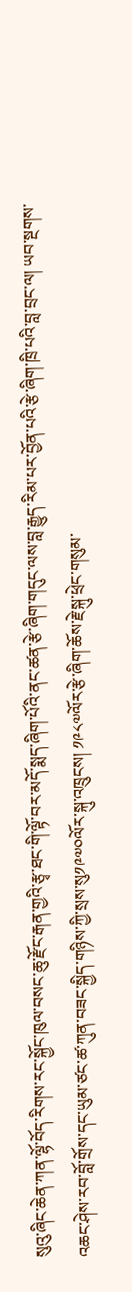སུའུ་ཞིང་ཆེན་ཀན་ལྷོ་བོད་རིགས་རང་སྐྱོང་ཁུལ་བསང་ཆུ་རྫོང་རྒན་གྱའི་རྩྭ་ཐང་གི་ལྟོ་བར་མདོ་སྨད་ཞིག་པོའི་ནང་ཚན་རྩེ་ཞིག་གདུང་ལས་བླ་རྒྱུད་རིམ་པར་བྱོན་པའི་རྩེ་ཞིག་ཁྲི་པའི་བླ་བྲང་ལ། ཡབ་སྔགས་འཆང་ཤེས་རབ་བློ་གྲོས་དང་ཡུམ་ཙང་ཚ་ཀུན་བཟང་སྐྱིད་གཉིས་ཀྱི་སྲས་སུ༡༩༧༠ལོར་སྐུ་འཁྲུངས། ༡༩༨༧ལོར་རྩེ་ཞིག་ཆོས་རྗེ་སྐུ་ཕྲེང་གསུམ་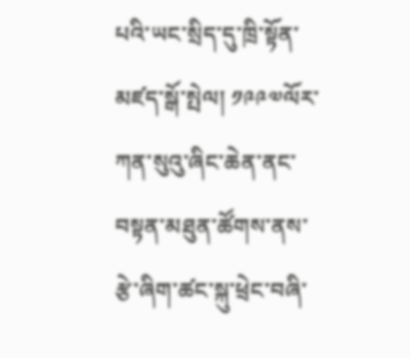པའི་ཡང་སྲིད་དུ་ཁྲི་སྟོན་མཛད་སྒོ་སྤེལ། ༡༩༩༧ལོར་ཀན་སུའུ་ཞིང་ཆེན་ནང་བསྟན་མཐུན་ཚོགས་ནས་རྩེ་ཞིག་ཚང་སྐུ་ཕྲེང་བཞི་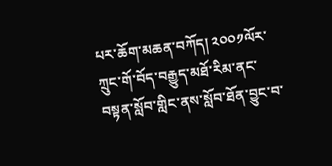པར་ཆོག་མཆན་བཀོད། ༢༠༠༡ལོར་ཀྲུང་གོ་བོད་བརྒྱུད་མཐོ་རིམ་ནང་བསྟན་སློབ་གླིང་ནས་སློབ་ཐོན་བྱུང་བ་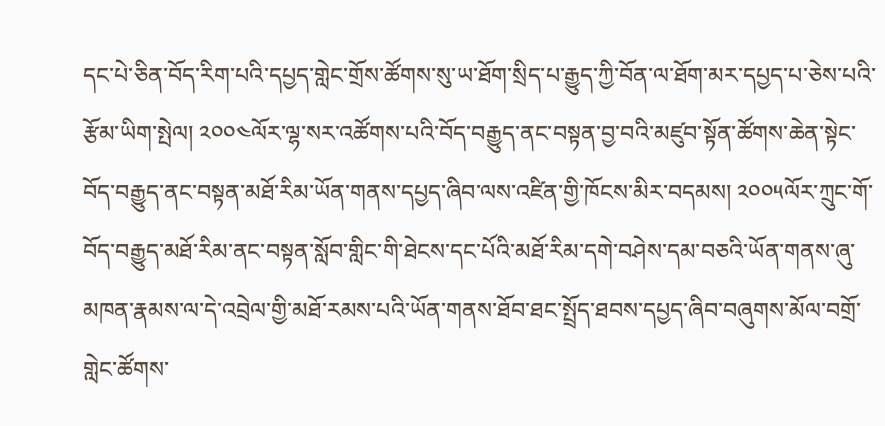དང་པེ་ཅིན་བོད་རིག་པའི་དཔྱད་གླེང་གྲོས་ཚོགས་སུ་ཡ་ཐོག་སྲིད་པ་རྒྱུད་ཀྱི་བོན་ལ་ཐོག་མར་དཔྱད་པ་ཅེས་པའི་རྩོམ་ཡིག་སྤེལ། ༢༠༠༤ལོར་ལྷ་སར་འཚོགས་པའི་བོད་བརྒྱུད་ནང་བསྟན་བྱ་བའི་མཛུབ་སྟོན་ཚོགས་ཆེན་སྟེང་བོད་བརྒྱུད་ནང་བསྟན་མཐོ་རིམ་ཡོན་གནས་དཔྱད་ཞིབ་ལས་འཛིན་གྱི་ཁོངས་མིར་བདམས། ༢༠༠༥ལོར་ཀྲུང་གོ་བོད་བརྒྱུད་མཐོ་རིམ་ནང་བསྟན་སློབ་གླིང་གི་ཐེངས་དང་པོའི་མཐོ་རིམ་དགེ་བཤེས་དམ་བཅའི་ཡོན་གནས་ཞུ་མཁན་རྣམས་ལ་དེ་འབྲེལ་གྱི་མཐོ་རམས་པའི་ཡོན་གནས་ཐོབ་ཐང་སྤྲོད་ཐབས་དཔྱད་ཞིབ་བཞུགས་མོལ་བགྲོ་གླེང་ཚོགས་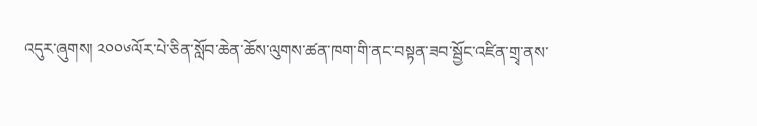འདུར་ཞུགས། ༢༠༠༦ལོར་པེ་ཅིན་སློབ་ཆེན་ཆོས་ལུགས་ཚན་ཁག་གི་ནང་བསྟན་ཟབ་སྦྱོང་འཛིན་གྲྭ་ནས་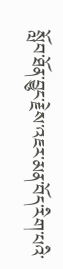སློབ་ཐོན་བྱུང་རྗེས་འཇར་མན་བོད་རིག་པའི་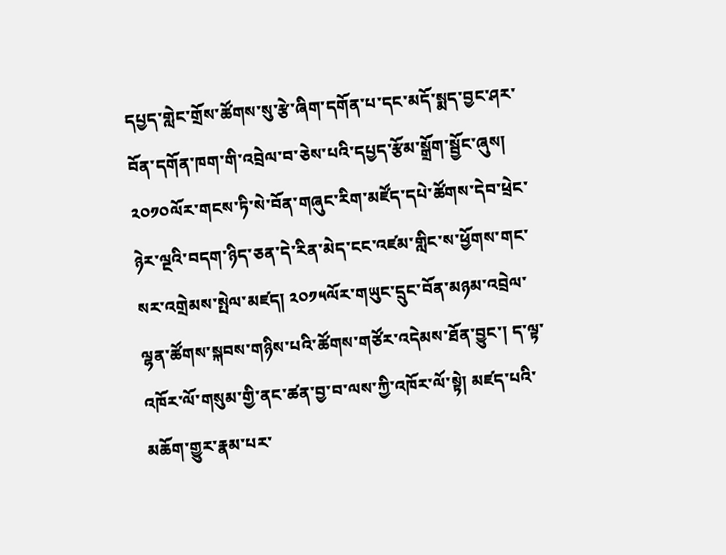དཔྱད་གླེང་གྲོས་ཚོགས་སུ་རྩེ་ཞིག་དགོན་པ་དང་མདོ་སྨད་བྱང་ཤར་བོན་དགོན་ཁག་གི་འབྲེལ་བ་ཅེས་པའི་དཔྱད་རྩོམ་སྒྲོག་སྦྱོང་ཞུས། ༢༠༡༠ལོར་གངས་ཏི་སེ་བོན་གཞུང་རིག་མཛོད་དཔེ་ཚོགས་དེབ་ཕྲེང་ཉེར་ལྔའི་བདག་ཉིད་ཅན་དེ་རིན་མེད་ངང་འཛམ་གླིང་ས་ཕྱོགས་གང་སར་འགྲེམས་སྤེལ་མཛད། ༢༠༡༥ལོར་གཡུང་དྲུང་བོན་མཉམ་འབྲེལ་ལྷན་ཚོགས་སྐབས་གཉིས་པའི་ཚོགས་གཙོར་འདེམས་ཐོན་བྱུང་། ད་ལྟ་འཁོར་ལོ་གསུམ་གྱི་ནང་ཚན་བྱ་བ་ལས་ཀྱི་འཁོར་ལོ་སྟེ། མཛད་པའི་མཆོག་གྱུར་རྣམ་པར་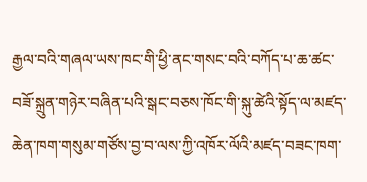རྒྱལ་བའི་གཞལ་ཡས་ཁང་གི་ཕྱི་ནང་གསང་བའི་བཀོད་པ་ཆ་ཚང་བཟོ་སྐྲུན་གཉེར་བཞིན་པའི་སྒང་བཅས་ཁོང་གི་སྐུ་ཚེའི་སྟོད་ལ་མཛད་ཆེན་ཁག་གསུམ་གཙོས་བྱ་བ་ལས་ཀྱི་འཁོར་ལོའི་མཛད་བཟང་ཁག་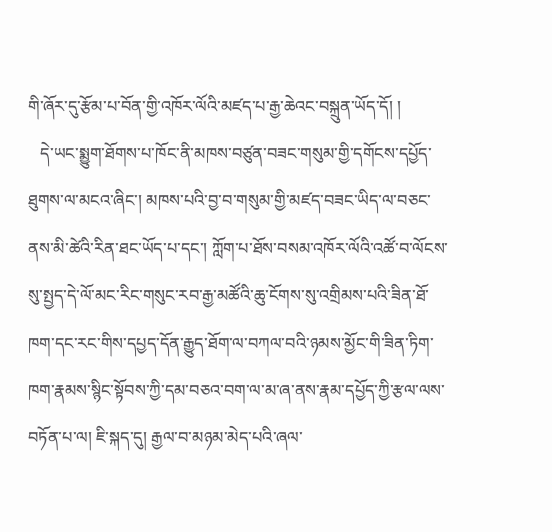གི་ཞོར་དུ་རྩོམ་པ་བོན་གྱི་འཁོར་ལོའི་མཛད་པ་རྒྱ་ཆེའང་བསྐྲུན་ཡོད་དོ། །
   དེ་ཡང་སྨྱུག་ཐོགས་པ་ཁོང་ནི་མཁས་བཙུན་བཟང་གསུམ་གྱི་དགོངས་དཔྱོད་ཐུགས་ལ་མངའ་ཞིང་། མཁས་པའི་བྱ་བ་གསུམ་གྱི་མཛད་བཟང་ཡིད་ལ་བཅང་ནས་མི་ཚེའི་རིན་ཐང་ཡོད་པ་དང་། ཀློག་པ་ཐོས་བསམ་འཁོར་ལོའི་འཚོ་བ་ལོངས་སུ་སྤྱད་དེ་ལོ་མང་རིང་གསུང་རབ་རྒྱ་མཚོའི་ཆུ་ངོགས་སུ་འགྲིམས་པའི་ཟིན་ཐོ་ཁག་དང་རང་གིས་དཔྱད་དོན་རྒྱུད་ཐོག་ལ་བཀལ་བའི་ཉམས་མྱོང་གི་ཟིན་ཏིག་ཁག་རྣམས་སྙིང་སྟོབས་ཀྱི་དམ་བཅའ་བག་ལ་མ་ཞ་ནས་རྣམ་དཔྱོད་ཀྱི་རྩལ་ལས་བཏོན་པ་ལ། ཇི་སྐད་དུ། རྒྱལ་བ་མཉམ་མེད་པའི་ཞལ་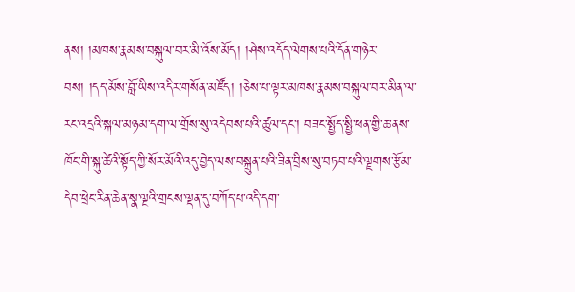ནས། །མཁས་རྣམས་བསྐུལ་བར་མི་འོས་མོད། །ཤེས་འདོད་ལེགས་པའི་དོན་གཉེར་བས། །དད་མོས་བློ་ཡིས་འདིར་གསོན་མཛོད། །ཅེས་པ་ལྟར་མཁས་རྣམས་བསྐུལ་བར་མིན་ལ་རང་འདྲའི་སྐལ་མཉམ་དག་ལ་གྲོས་སུ་འདེབས་པའི་ཚུལ་དང་། བཟང་སྤྱོད་སྤྱི་ཕན་གྱི་ཆ་ནས་ཁོང་གི་སྐུ་ཚེའི་སྟོད་ཀྱི་སོར་མོའི་འདུ་བྱེད་ལས་བསྐྲུན་པའི་ཟིན་བྲིས་སུ་བཏབ་པའི་ལྗགས་རྩོམ་དེབ་ཕྲེང་རིན་ཆེན་སྣ་ལྔའི་གྲངས་ལྡན་དུ་བཀོད་པ་འདི་དག་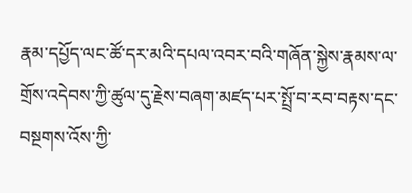རྣམ་དཔྱོད་ལང་ཚོ་དར་མའི་དཔལ་འབར་བའི་གཞོན་སྐྱེས་རྣམས་ལ་གྲོས་འདེབས་ཀྱི་ཚུལ་དུ་རྗེས་བཞག་མཛད་པར་སྤྲོ་བ་རབ་བརྟས་དང་བསྔགས་འོས་ཀྱི་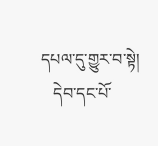དཔལ་དུ་གྱུར་བ་སྟེ།
   དེབ་དང་པོ་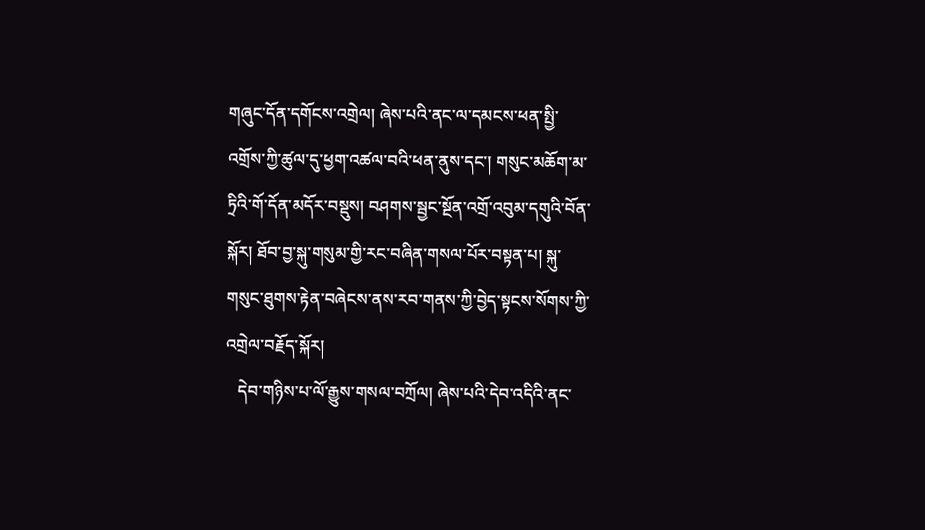གཞུང་དོན་དགོངས་འགྲེལ། ཞེས་པའི་ནང་ལ་དམངས་ཕན་སྤྱི་འགྲོས་ཀྱི་ཚུལ་དུ་ཕྱག་འཚལ་བའི་ཕན་ནུས་དང་། གསུང་མཆོག་མ་ཏྲིའི་གོ་དོན་མདོར་བསྡུས། བཤགས་སྦྱང་སྔོན་འགྲོ་འབུམ་དགུའི་བོན་སྐོར། ཐོབ་བྱ་སྐུ་གསུམ་གྱི་རང་བཞིན་གསལ་པོར་བསྟན་པ། སྐུ་གསུང་ཐུགས་རྟེན་བཞེངས་ནས་རབ་གནས་ཀྱི་བྱེད་སྟངས་སོགས་ཀྱི་འགྲེལ་བརྗོད་སྐོར།
   དེབ་གཉིས་པ་ལོ་རྒྱུས་གསལ་བཀྲོལ། ཞེས་པའི་དེབ་འདིའི་ནང་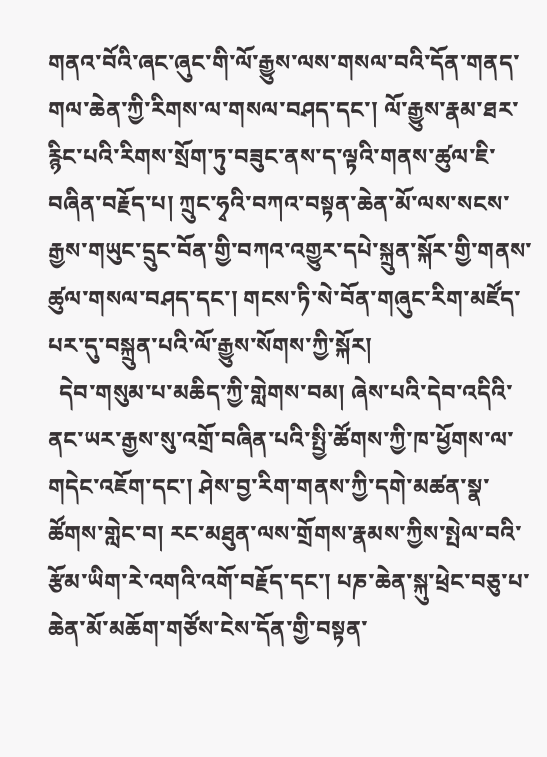གནའ་བོའི་ཞང་ཞུང་གི་ལོ་རྒྱུས་ལས་གསལ་བའི་དོན་གནད་གལ་ཆེན་ཀྱི་རིགས་ལ་གསལ་བཤད་དང་། ལོ་རྒྱུས་རྣམ་ཐར་རྙིང་པའི་རིགས་སྲོག་ཏུ་བཟུང་ནས་ད་ལྟའི་གནས་ཚུལ་ཇི་བཞིན་བརྗོད་པ། ཀྲུང་ཧྭའི་བཀའ་བསྟན་ཆེན་མོ་ལས་སངས་རྒྱས་གཡུང་དྲུང་བོན་གྱི་བཀའ་འགྱུར་དཔེ་སྐྲུན་སྐོར་གྱི་གནས་ཚུལ་གསལ་བཤད་དང་། གངས་ཏི་སེ་བོན་གཞུང་རིག་མཛོད་པར་དུ་བསྐྲུན་པའི་ལོ་རྒྱུས་སོགས་ཀྱི་སྐོར།
  དེབ་གསུམ་པ་མཆིད་ཀྱི་གླེགས་བམ། ཞེས་པའི་དེབ་འདིའི་ནང་ཡར་རྒྱས་སུ་འགྲོ་བཞིན་པའི་སྤྱི་ཚོགས་ཀྱི་ཁ་ཕྱོགས་ལ་གདེང་འཇོག་དང་། ཤེས་བྱ་རིག་གནས་ཀྱི་དགེ་མཚན་སྣ་ཚོགས་གླེང་བ། རང་མཐུན་ལས་གྲོགས་རྣམས་ཀྱིས་སྤེལ་བའི་རྩོམ་ཡིག་རེ་འགའི་འགོ་བརྗོད་དང་། པཎ་ཆེན་སྐུ་ཕྲེང་བཅུ་པ་ཆེན་མོ་མཆོག་གཙོས་ངེས་དོན་གྱི་བསྟན་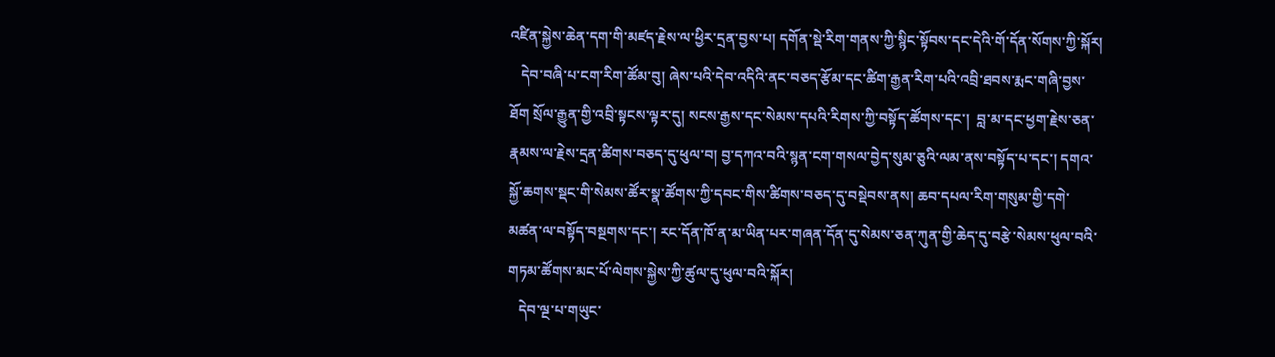འཛིན་སྐྱེས་ཆེན་དག་གི་མཛད་རྗེས་ལ་ཕྱིར་དྲན་བྱས་པ། དགོན་སྡེ་རིག་གནས་ཀྱི་སྙིང་སྟོབས་དང་དེའི་གོ་དོན་སོགས་ཀྱི་སྐོར།
   དེབ་བཞི་པ་ངག་རིག་ཚོམ་བུ། ཞེས་པའི་དེབ་འདིའི་ནང་བཅད་རྩོམ་དང་ཚིག་རྒྱན་རིག་པའི་འབྲི་ཐབས་རྨང་གཞི་བྱས་ཐོག སྲོལ་རྒྱུན་གྱི་འབྲི་སྟངས་ལྟར་དུ། སངས་རྒྱས་དང་སེམས་དཔའི་རིགས་ཀྱི་བསྟོད་ཚོགས་དང་།  བླ་མ་དང་ཕྱག་རྗེས་ཅན་རྣམས་ལ་རྗེས་དྲན་ཚིགས་བཅད་དུ་ཕུལ་བ། བྱ་དཀའ་བའི་སྙན་ངག་གསལ་བྱེད་སུམ་ཅུའི་ལམ་ནས་བསྟོད་པ་དང་། དགའ་སྐྱོ་ཆགས་སྡང་གི་སེམས་ཚོར་སྣ་ཚོགས་ཀྱི་དབང་གིས་ཚིགས་བཅད་དུ་བསྡེབས་ནས། ཆབ་དཔལ་རིག་གསུམ་གྱི་དགེ་མཚན་ལ་བསྟོད་བསྔགས་དང་། རང་དོན་ཁོ་ན་མ་ཡིན་པར་གཞན་དོན་དུ་སེམས་ཅན་ཀུན་གྱི་ཆེད་དུ་བརྩེ་སེམས་ཕུལ་བའི་གཏམ་ཚོགས་མང་པོ་ལེགས་སྐྱེས་ཀྱི་ཚུལ་དུ་ཕུལ་བའི་སྐོར།
   དེབ་ལྔ་པ་གཡུང་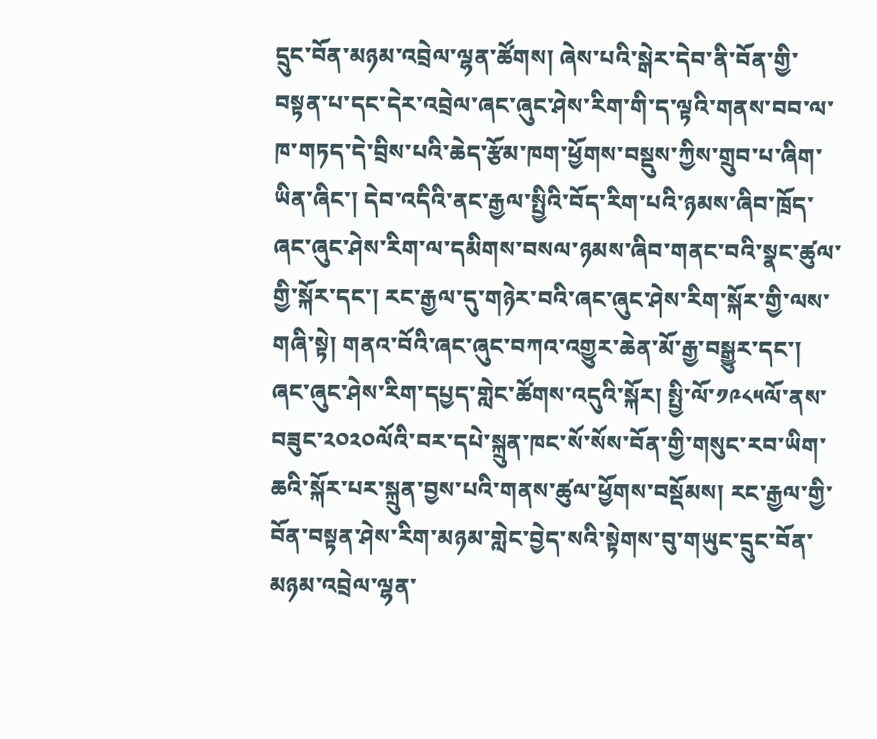དྲུང་བོན་མཉམ་འབྲེལ་ལྷན་ཚོགས། ཞེས་པའི་སྒེར་དེབ་ནི་བོན་གྱི་བསྟན་པ་དང་དེར་འབྲེལ་ཞང་ཞུང་ཤེས་རིག་གི་ད་ལྟའི་གནས་བབ་ལ་ཁ་གཏད་དེ་བྲིས་པའི་ཆེད་རྩོམ་ཁག་ཕྱོགས་བསྡུས་ཀྱིས་གྲུབ་པ་ཞིག་ཡིན་ཞིང་། དེབ་འདིའི་ནང་རྒྱལ་སྤྱིའི་བོད་རིག་པའི་ཉམས་ཞིབ་ཁྲོད་ཞང་ཞུང་ཤེས་རིག་ལ་དམིགས་བསལ་ཉམས་ཞིབ་གནང་བའི་སྣང་ཚུལ་གྱི་སྐོར་དང་། རང་རྒྱལ་དུ་གཉེར་བའི་ཞང་ཞུང་ཤེས་རིག་སྐོར་གྱི་ལས་གཞི་སྟེ། གནའ་བོའི་ཞང་ཞུང་བཀའ་འགྱུར་ཆེན་མོ་རྒྱ་བསྒྱུར་དང་། ཞང་ཞུང་ཤེས་རིག་དཔྱད་གླེང་ཚོགས་འདུའི་སྐོར། སྤྱི་ལོ་༡༩༨༥ལོ་ནས་བཟུང་༢༠༢༠ལོའི་བར་དཔེ་སྐྲུན་ཁང་སོ་སོས་བོན་གྱི་གསུང་རབ་ཡིག་ཆའི་སྐོར་པར་སྐྲུན་བྱས་པའི་གནས་ཚུལ་ཕྱོགས་བསྡོམས། རང་རྒྱལ་གྱི་བོན་བསྟན་ཤེས་རིག་མཉམ་གླེང་བྱེད་སའི་སྟེགས་བུ་གཡུང་དྲུང་བོན་མཉམ་འབྲེལ་ལྷན་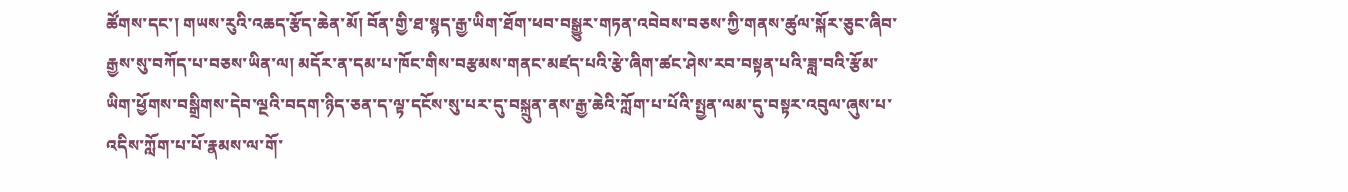ཚོགས་དང་། གཡས་རུའི་འཆད་རྩོད་ཆེན་མོ། བོན་གྱི་ཐ་སྙད་རྒྱ་ཡིག་ཐོག་ཕབ་བསྒྱུར་གཏན་འབེབས་བཅས་ཀྱི་གནས་ཚུལ་སྐོར་ཅུང་ཞིབ་རྒྱས་སུ་བཀོད་པ་བཅས་ཡིན་ལ། མདོར་ན་དམ་པ་ཁོང་གིས་བརྩམས་གནང་མཛད་པའི་རྩེ་ཞིག་ཚང་ཤེས་རབ་བསྟན་པའི་ཟླ་བའི་རྩོམ་ཡིག་ཕྱོགས་བསྒྲིགས་དེབ་ལྔའི་བདག་ཉིད་ཅན་ད་ལྟ་དངོས་སུ་པར་དུ་བསྐྲུན་ནས་རྒྱ་ཆེའི་ཀློག་པ་པོའི་སྤྱན་ལམ་དུ་བསྟར་འབུལ་ཞུས་པ་འདིས་ཀློག་པ་པོ་རྣམས་ལ་གོ་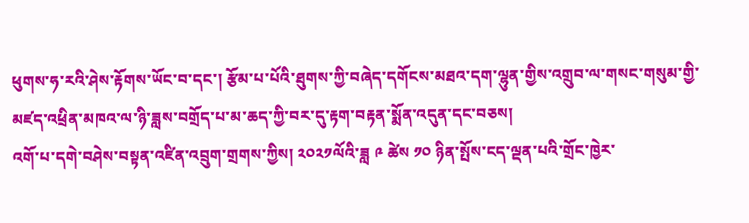ཕུགས་ཧ་རའི་ཤེས་རྟོགས་ཡོང་བ་དང་། རྩོམ་པ་པོའི་ཐུགས་ཀྱི་བཞེད་དགོངས་མཐའ་དག་ལྷུན་གྱིས་འགྲུབ་ལ་གསང་གསུམ་གྱི་མཛད་འཕྲིན་མཁའ་ལ་ཉི་ཟླས་བགྲོད་པ་མ་ཆད་ཀྱི་བར་དུ་རྟག་བརྟན་སྨོན་འདུན་དང་བཅས།
འགོ་པ་དགེ་བཤེས་བསྟན་འཛིན་འབྲུག་གྲགས་ཀྱིས། ༢༠༢༡ལོའི་ཟླ ༩ ཚེས ༡༠ ཉིན་སྤོས་ངད་ལྡན་པའི་གྲོང་ཁྱེར་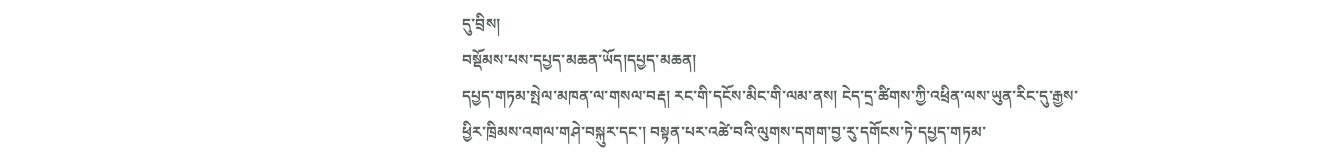དུ་བྲིས།
བསྡོམས་པས་དཔྱད་མཆན་ཡོད།དཔྱད་མཆན།
དཔྱད་གཏམ་སྤེལ་མཁན་ལ་གསལ་བརྡ། རང་གི་དངོས་མིང་གི་ལམ་ནས། ངེད་དྲ་ཚིགས་ཀྱི་འཕྲིན་ལས་ཡུན་རིང་དུ་རྒྱས་ཕྱིར་ཁྲིམས་འགལ་གཤེ་བསྐུར་དང་། བསྟན་པར་འཚེ་བའི་ལུགས་དགག་བྱ་རུ་དགོངས་ཏེ་དཔྱད་གཏམ་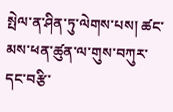སྤེལ་ན་ཤིན་ཏུ་ལེགས་པས། ཚང་མས་ཕན་ཚུན་ལ་གུས་བཀུར་དང་བརྩི་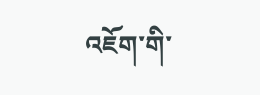འཇོག་གི་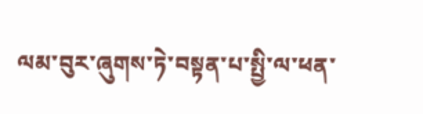ལམ་བུར་ཞུགས་ཏེ་བསྟན་པ་སྤྱི་ལ་ཕན་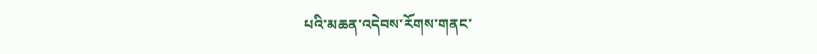པའི་མཆན་འདེབས་རོགས་གནང་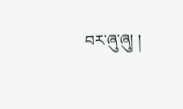བར་ཞུ་ཞུ། །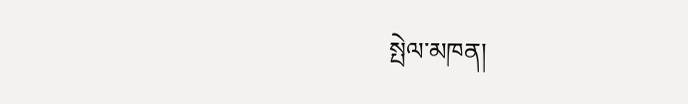སྤེལ་མཁན།